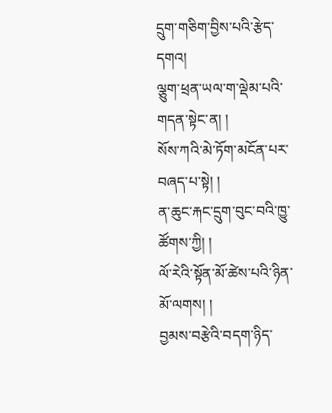དྲུག་གཅིག་བྱིས་པའི་རྩེད་དགའ།
ལྕུག་ཕྲན་ཡལ་ག་ལྡེམ་པའི་གདན་སྟེང་ན། །
སོས་ཀའི་མེ་ཏོག་མངོན་པར་བཞད་པ་སྟེ། །
ན་ཆུང་རྐང་དྲུག་བུང་བའི་ཁྱུ་ཚོགས་ཀྱི། །
ལོ་རེའི་སྟོན་མོ་ཚེས་པའི་ཉིན་མོ་ལགས། །
བྱམས་བརྩེའི་བདག་ཉིད་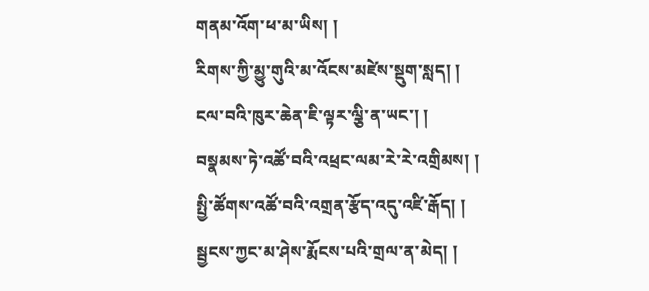གནམ་འོག་ཕ་མ་ཡིས། །
རིགས་ཀྱི་མྱུ་གུའི་མ་འོངས་མཛེས་སྡུག་སླད། །
ངལ་བའི་ཁུར་ཆེན་ཇི་ལྟར་ལྕི་ན་ཡང་། །
བསྣམས་ཏེ་འཚོ་བའི་འཕྲང་ལམ་རེ་རེ་འགྲིམས། །
སྤྱི་ཚོགས་འཚོ་བའི་འགྲན་རྩོད་འདུ་འཛི་རྒོད། །
སྦྱངས་ཀྱང་མ་ཤེས་རྨོངས་པའི་གྲལ་ན་མེད། །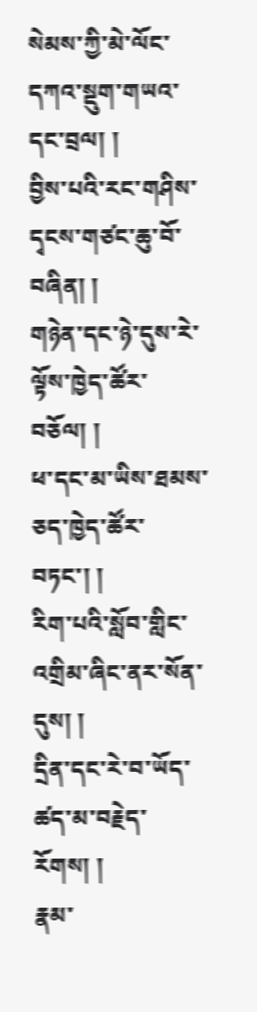སེམས་ཀྱི་མེ་ལོང་དཀའ་སྡུག་གཡའ་དང་བྲལ། །
བྱིས་པའི་རང་གཤིས་དྭངས་གཙང་ཆུ་བོ་བཞིན། །
གཉེན་དང་ཉེ་དུས་རེ་ལྟོས་ཁྱེད་ཚོར་བཅོལ། །
ཕ་དང་མ་ཡིས་ཐམས་ཅད་ཁྱེད་ཚོར་བཏང་། །
རིག་པའི་སློབ་གླིང་འགྲིམ་ཞིང་ནར་སོན་དུས། །
དྲིན་དང་རེ་བ་ཡོད་ཚད་མ་བརྗེད་རོགས། །
རྣམ་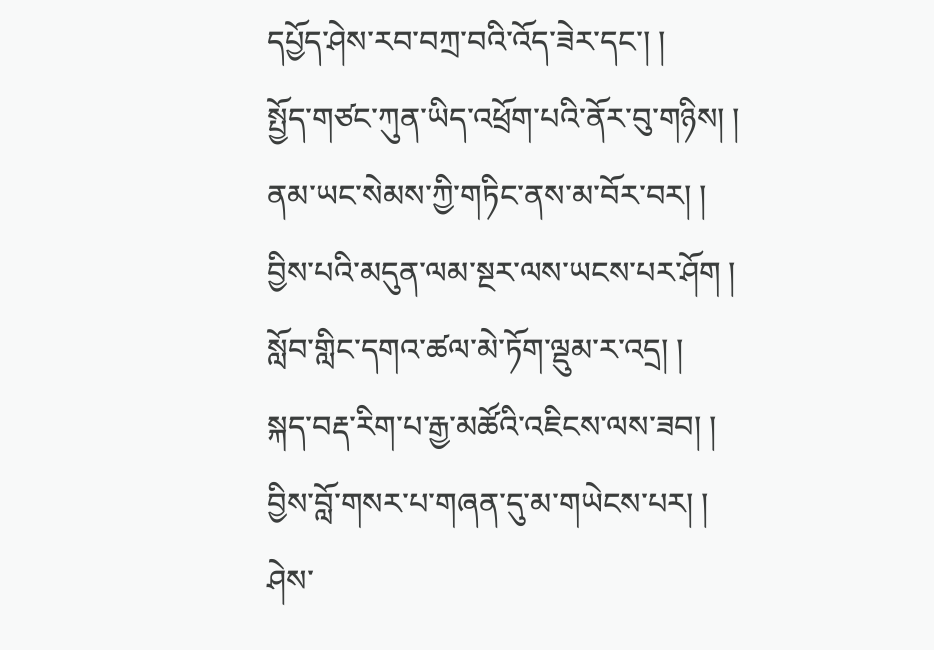དཔྱོད་ཤེས་རབ་བཀྲ་བའི་འོད་ཟེར་དང་། །
སྤྱོད་གཙང་ཀུན་ཡིད་འཕྲོག་པའི་ནོར་བུ་གཉིས། །
ནམ་ཡང་སེམས་ཀྱི་གཏིང་ནས་མ་བོར་བར། །
བྱིས་པའི་མདུན་ལམ་སྔར་ལས་ཡངས་པར་ཤོག །
སློབ་གླིང་དགའ་ཚལ་མེ་ཏོག་ལྡུམ་ར་འདྲ། །
སྐད་བརྡ་རིག་པ་རྒྱ་མཚོའི་འཇིངས་ལས་ཟབ། །
བྱིས་བློ་གསར་པ་གཞན་དུ་མ་གཡེངས་པར། །
ཤེས་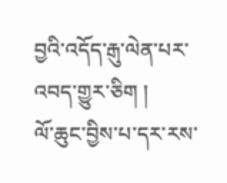བྱའི་འདོད་རྒུ་ལེན་པར་འབད་གྱུར་ཅིག །
ལོ་ཆུང་བྱིས་པ་དར་རས་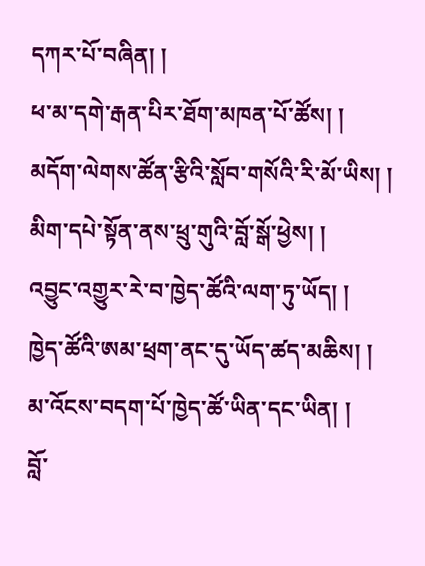དཀར་པོ་བཞིན། །
ཕ་མ་དགེ་རྒན་པིར་ཐོག་མཁན་པོ་ཚོས། །
མདོག་ལེགས་ཚོན་རྩིའི་སློབ་གསོའི་རི་མོ་ཡིས། །
མིག་དཔེ་སྟོན་ནས་ཕྲུ་གུའི་བློ་སྒོ་ཕྱེས། །
འབྱུང་འགྱུར་རེ་བ་ཁྱེད་ཚོའི་ལག་ཏུ་ཡོད། །
ཁྱེད་ཚོའི་ཨམ་ཕྲག་ནང་དུ་ཡོད་ཚད་མཆིས། །
མ་འོངས་བདག་པོ་ཁྱེད་ཚོ་ཡིན་དང་ཡིན། །
བློ་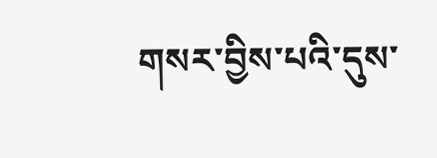གསར་བྱིས་པའི་དུས་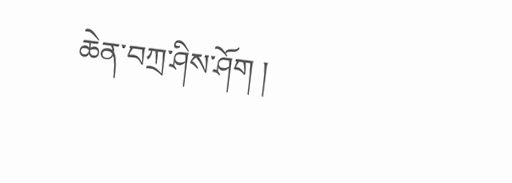ཆེན་བཀྲ་ཤིས་ཤོག །